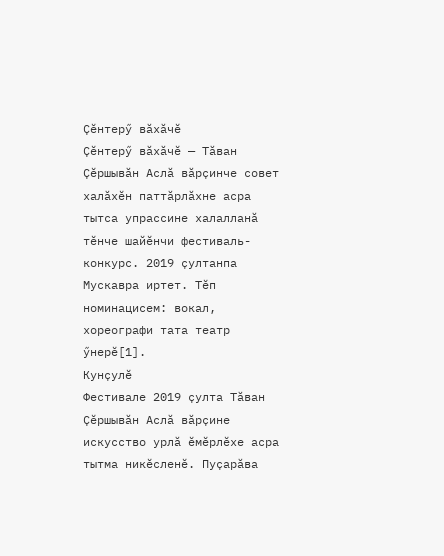Ҫӗнтерӳ вӑхӑчӗ
Ҫӗнтерӳ вӑхӑчӗ — Тӑван Ҫӗршывӑн Аслӑ вӑрҫинче совет халӑхӗн паттӑрлӑхне асра тытса упрассине халалланӑ тӗнче шайӗнчи фестиваль-конкурс. 2019 ҫултанпа Мускавра иртет. Тӗп номинацисем: вокал, хореографи тата театр ӳнерӗ[1].
Кунҫулӗ
Фестивале 2019 ҫулта Тӑван Ҫӗршывӑн Аслӑ вӑрҫине искусство урлӑ ӗмӗрлӗхе асра тытма никӗсленӗ. Пуҫарӑва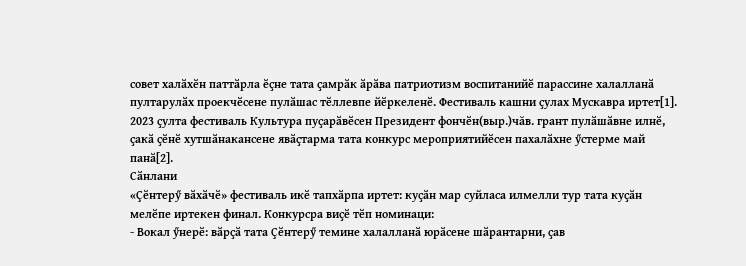совет халӑхӗн паттӑрла ӗҫне тата ҫамрӑк ӑрӑва патриотизм воспитанийӗ парассине халалланӑ пултарулӑх проекчӗсене пулӑшас тӗллевпе йӗркеленӗ. Фестиваль кашни ҫулах Мускавра иртет[1].
2023 ҫулта фестиваль Культура пуҫарӑвӗсен Президент фончӗн(выр.)чăв. грант пулӑшӑвне илнӗ, ҫакӑ ҫӗнӗ хутшӑнакансене явӑҫтарма тата конкурс мероприятийӗсен пахалӑхне ӳстерме май панӑ[2].
Сӑнлани
«Ҫӗнтерӳ вӑхӑчӗ» фестиваль икӗ тапхӑрпа иртет: куҫӑн мар суйласа илмелли тур тата куҫӑн мелӗпе иртекен финал. Конкурсра виҫӗ тӗп номинаци:
- Вокал ӳнерӗ: вӑрҫӑ тата Ҫӗнтерӳ темине халалланӑ юрӑсене шӑрантарни, ҫав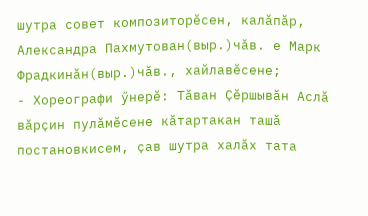шутра совет композиторӗсен, калӑпӑр, Александра Пахмутован(выр.)чăв. е Марк Фрадкинӑн(выр.)чăв., хайлавӗсене;
- Хореографи ӳнерӗ: Тӑван Ҫӗршывӑн Аслӑ вӑрҫин пулӑмӗсене кӑтартакан ташӑ постановкисем, ҫав шутра халӑх тата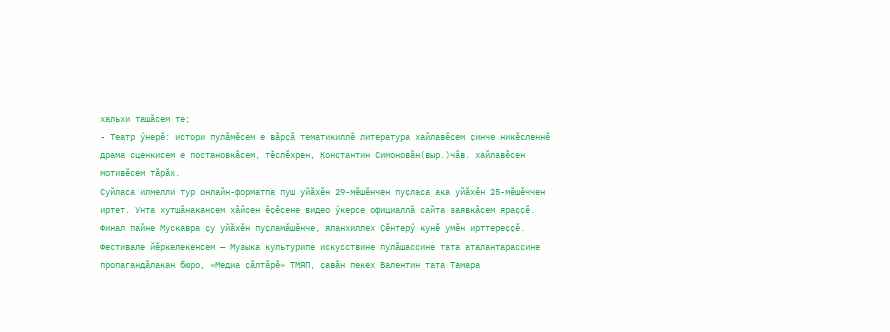хальхи ташӑсем те;
- Театр ӳнерӗ: истори пулӑмӗсем е вӑрҫӑ тематикиллӗ литература хайлавӗсем ҫинче никӗсленнӗ драма сценкисем е постановкӑсем, тӗслӗхрен, Константин Симоновӑн(выр.)чăв. хайлавӗсен мотивӗсем тӑрӑх.
Суйласа илмелли тур онлайн-форматпа пуш уйӑхӗн 29-мӗшӗнчен пуҫласа ака уйӑхӗн 25-мӗшӗччен иртет. Унта хутшӑнакансем хӑйсен ӗҫӗсене видео ӳкерсе официаллӑ сайта заявкӑсем яраҫҫӗ. Финал пайне Мускавра ҫу уйӑхӗн пуҫламӑшӗнче, яланхиллех Ҫӗнтерӳ кунӗ умӗн ирттереҫҫӗ.
Фестивале йӗркелекенсем — Музыка культурипе искусствине пулӑшассине тата аталантарассине пропагандӑлакан бюро, «Медиа ҫӑлтӑрӗ» ТМЯП, ҫавӑн пекех Валентин тата Тамара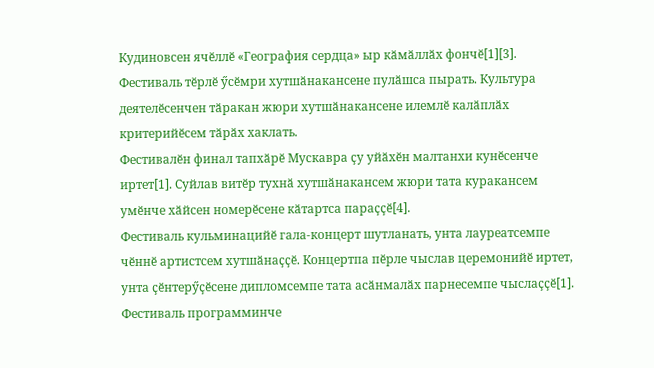Кудиновсен ячӗллӗ «География сердца» ыр кӑмӑллӑх фончӗ[1][3].
Фестиваль тӗрлӗ ӳсӗмри хутшӑнакансене пулӑшса пырать. Культура деятелӗсенчен тӑракан жюри хутшӑнакансене илемлӗ калӑплӑх критерийӗсем тӑрӑх хаклать.
Фестивалӗн финал тапхӑрӗ Мускавра ҫу уйӑхӗн малтанхи кунӗсенче иртет[1]. Суйлав витӗр тухнӑ хутшӑнакансем жюри тата куракансем умӗнче хӑйсен номерӗсене кӑтартса параҫҫӗ[4].
Фестиваль кульминацийӗ гала-концерт шутланать, унта лауреатсемпе чӗннӗ артистсем хутшӑнаҫҫӗ. Концертпа пӗрле чыслав церемонийӗ иртет, унта ҫӗнтерӳҫӗсене дипломсемпе тата асӑнмалӑх парнесемпе чыслаҫҫӗ[1].
Фестиваль программинче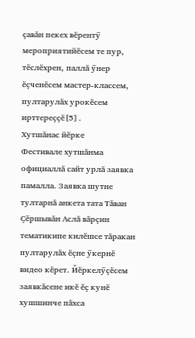ҫавӑн пекех вӗрентӳ мероприятийӗсем те пур, тӗслӗхрен, паллӑ ӳнер ӗҫченӗсем мастер-классем, пултарулӑх урокӗсем ирттереҫҫӗ[5].
Хутшӑнас йӗрке
Фестивале хутшӑнма официаллӑ сайт урлӑ заявка памалла. Заявка шутне тултарнӑ анкета тата Тӑван Ҫӗршывӑн Аслӑ вӑрҫин тематикипе килӗшсе тӑракан пултарулӑх ӗҫне ӳкернӗ видео кӗрет. Йӗркелӳҫӗсем заявкӑсене икӗ ӗҫ кунӗ хушшинче пӑхса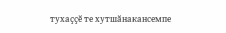тухаҫҫӗ те хутшӑнакансемпе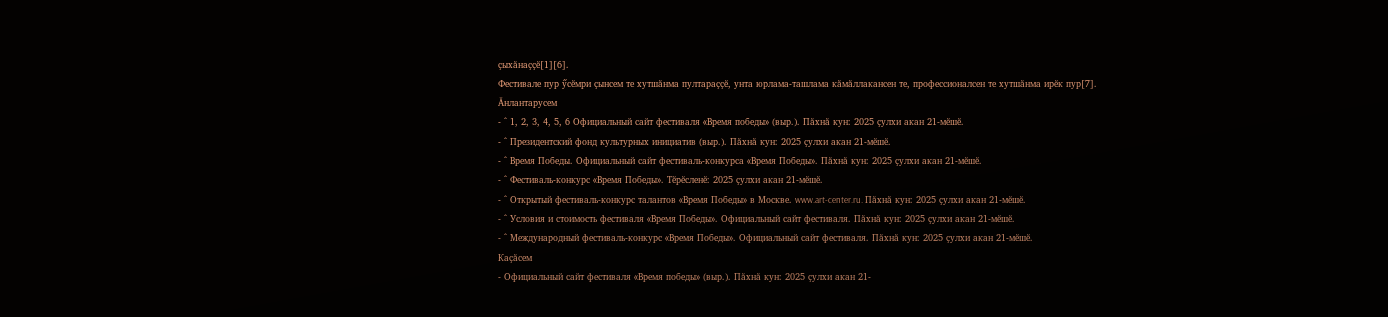ҫыхӑнаҫҫӗ[1][6].
Фестивале пур ӳсӗмри ҫынсем те хутшӑнма пултараҫҫӗ, унта юрлама-ташлама кӑмӑллакансен те, профессионалсен те хутшӑнма ирӗк пур[7].
Ӑнлантарусем
- ^ 1, 2, 3, 4, 5, 6 Официальный сайт фестиваля «Время победы» (выр.). Пӑхнӑ кун: 2025 ҫулхи акан 21-мӗшӗ.
- ^ Президентский фонд культурных инициатив (выр.). Пӑхнӑ кун: 2025 ҫулхи акан 21-мӗшӗ.
- ^ Время Победы. Официальный сайт фестиваль-конкурса «Время Победы». Пӑхнӑ кун: 2025 ҫулхи акан 21-мӗшӗ.
- ^ Фестиваль-конкурс «Время Победы». Тӗрӗсленӗ: 2025 ҫулхи акан 21-мӗшӗ.
- ^ Открытый фестиваль-конкурс талантов «Время Победы» в Москве. www.art-center.ru. Пӑхнӑ кун: 2025 ҫулхи акан 21-мӗшӗ.
- ^ Условия и стоимость фестиваля «Время Победы». Официальный сайт фестиваля. Пӑхнӑ кун: 2025 ҫулхи акан 21-мӗшӗ.
- ^ Международный фестиваль-конкурс «Время Победы». Официальный сайт фестиваля. Пӑхнӑ кун: 2025 ҫулхи акан 21-мӗшӗ.
Каҫӑсем
- Официальный сайт фестиваля «Время победы» (выр.). Пӑхнӑ кун: 2025 ҫулхи акан 21-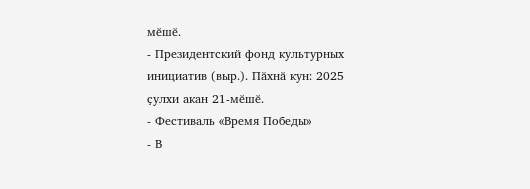мӗшӗ.
- Президентский фонд культурных инициатив (выр.). Пӑхнӑ кун: 2025 ҫулхи акан 21-мӗшӗ.
- Фестиваль «Время Победы»
- В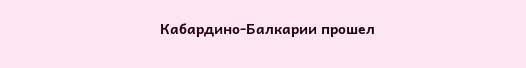Кабардино-Балкарии прошел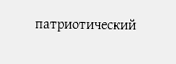патриотический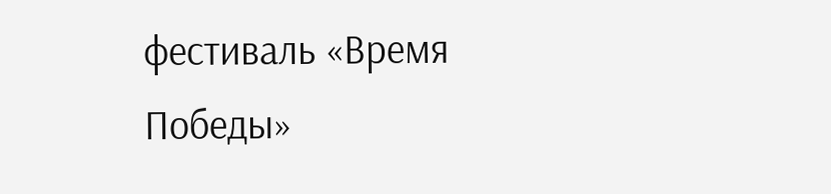фестиваль «Время Победы»